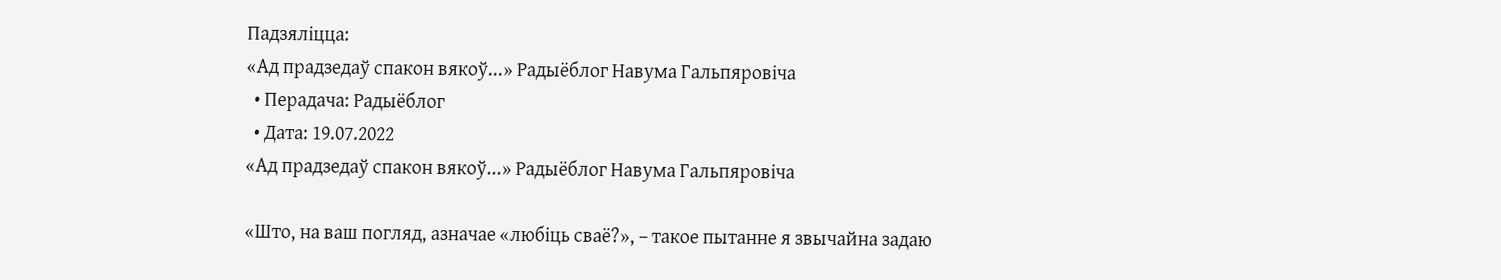Падзяліцца:
«Ад прадзедаў спакон вякоў...» Радыёблог Навума Гальпяровіча
  • Перадача: Радыёблог
  • Дата: 19.07.2022
«Ад прадзедаў спакон вякоў...» Радыёблог Навума Гальпяровіча

«Што, на ваш погляд, азначае «любіць сваё?», – такое пытанне я звычайна задаю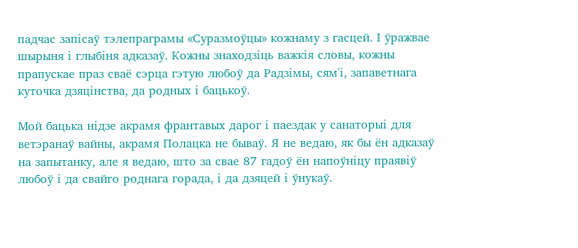падчас запісаў тэлепраграмы «Суразмоўцы» кожнаму з гасцей. І ўражвае шырыня і глыбіня адказаў. Кожны знаходзіць важкія словы, кожны прапускае праз сваё сэрца гэтую любоў да Радзімы, сям'і, запаветнага куточка дзяцінства, да родных і бацькоў.

Мой бацька нідзе акрамя франтавых дарог і паездак у санаторыі для ветэранаў вайны, акрамя Полацка не бываў. Я не ведаю, як бы ён адказаў на запытанку, але я ведаю, што за свае 87 гадоў ён напоўніцу праявіў любоў і да свайго роднага горада, і да дзяцей і ўнукаў.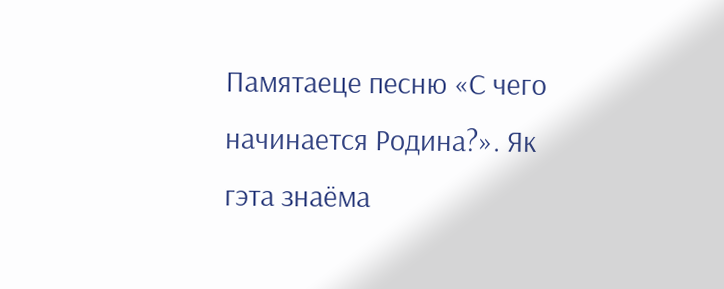Памятаеце песню «С чего начинается Родина?». Як гэта знаёма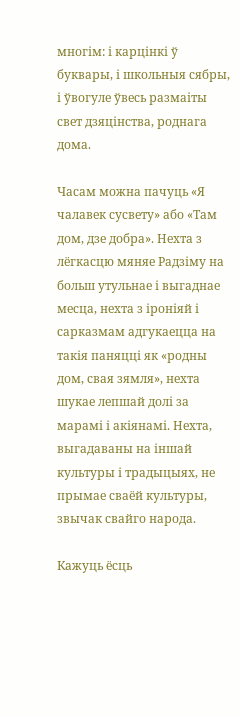многім: і карцінкі ў буквары, і школьныя сябры, і ўвогуле ўвесь размаіты свет дзяцінства, роднага дома.

Часам можна пачуць «Я чалавек сусвету» або «Там дом, дзе добра». Нехта з лёгкасцю мяняе Радзіму на больш утульнае і выгаднае месца, нехта з іроніяй і сарказмам адгукаецца на такія паняцці як «родны дом, свая зямля», нехта шукае лепшай долі за марамі і акіянамі. Нехта, выгадаваны на іншай культуры і традыцыях, не прымае сваёй культуры, звычак свайго народа.

Кажуць ёсць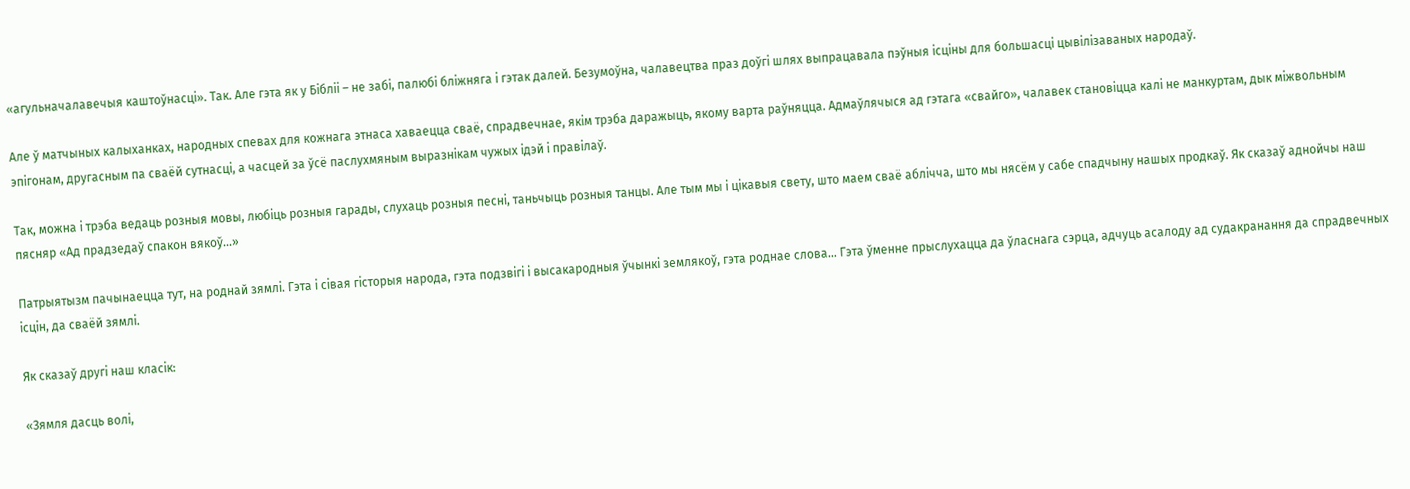«агульначалавечыя каштоўнасці». Так. Але гэта як у Бібліі – не забі, палюбі бліжняга і гэтак далей. Безумоўна, чалавецтва праз доўгі шлях выпрацавала пэўныя ісціны для большасці цывілізаваных народаў.

Але ў матчыных калыханках, народных спевах для кожнага этнаса хаваецца сваё, спрадвечнае, якім трэба даражыць, якому варта раўняцца. Адмаўлячыся ад гэтага «свайго», чалавек становіцца калі не манкуртам, дык міжвольным эпігонам, другасным па сваёй сутнасці, а часцей за ўсё паслухмяным выразнікам чужых ідэй і правілаў.

Так, можна і трэба ведаць розныя мовы, любіць розныя гарады, слухаць розныя песні, таньчыць розныя танцы. Але тым мы і цікавыя свету, што маем сваё аблічча, што мы нясём у сабе спадчыну нашых продкаў. Як сказаў аднойчы наш пясняр «Ад прадзедаў спакон вякоў...»

Патрыятызм пачынаецца тут, на роднай зямлі. Гэта і сівая гісторыя народа, гэта подзвігі і высакародныя ўчынкі землякоў, гэта роднае слова… Гэта ўменне прыслухацца да ўласнага сэрца, адчуць асалоду ад судакранання да спрадвечных ісцін, да сваёй зямлі.

Як сказаў другі наш класік:

«Зямля дасць волі,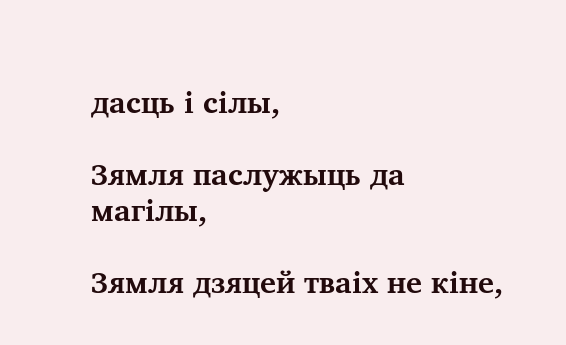дасць і сілы,

Зямля паслужыць да магілы,

Зямля дзяцей тваіх не кіне,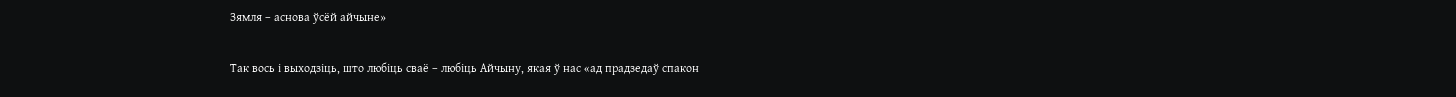Зямля – аснова ўсёй айчыне»

Так вось і выходзіць, што любіць сваё – любіць Айчыну, якая ў нас «ад прадзедаў спакон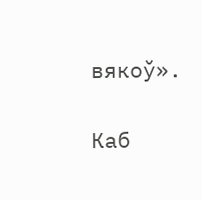вякоў».

Каб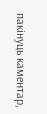пакінуць каментар,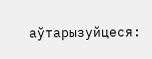аўтарызуйцеся: